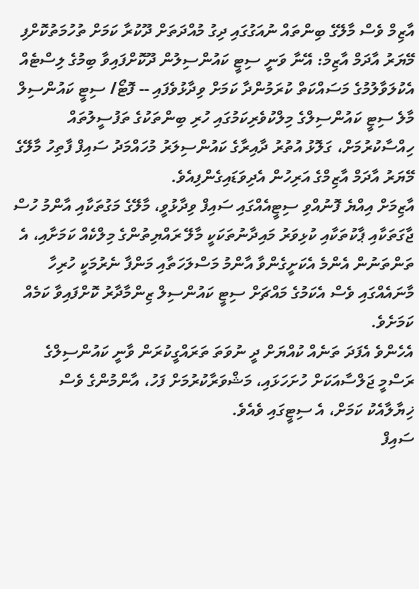އާޒިމް ވެސް މާލޭގެ ބިންތައް ނުއަގުގައި ދިގު މުއްދަތަށް ދޫކުރާ ކަމަށް ތުހުމަތުކޮށްފި
މޭޔަރު އާދަމް އާޒިމް: އޭނާ ވަނީ ސިޓީ ކައުންސިލުން ދޫކޮށްފައިވާ ބިމުގެ ލިސްޓެއް އެކުލަވާލުމުގެ މަސައްކަތް ކުރަމުންދާ ކަމަށް ވިދާޅުވެފައި -- ފޮޓޯ/ ސިޓީ ކައުންސިލް
މާލެ ސިޓީ ކައުންސިލްގެ މިލްކުވެރިކަމުގައި ހުރި ބިންތަކުގެ ތަފުސީލުތައް ހިއްސާކުރުމަށް، ގަލޮޅު އުތުރު ދާއިރާގެ ކައުންސިލަރު މުހައްމަދު ސައިފް ފާތިހު މާލޭގެ މޭޔަރު އާދަމް އާޒިމްގެ އަރިހުން އެދިވަޑައިގެންފިއެވެ.
އާޒިމަށް އިއްޔެ ފޮނުއްވި ސިޓީއެއްގައި ސައިފް ވިދާޅުވީ، މާލޭގެ މަގުތަކާއި އާންމު ހުސް ޖާގަތަކާއި ޕާކުތަކާއި ކުޅިވަރު މައިދާނުތަކަކީ މާލޭ ރައްޔިތުންގެ މިލްކެއް ކަމަށާއި، އެ ތަންތަނުން އެންމެ އެކަށީގެންވާ އާންމު މަސްލަހަތާއި މަންފާ ނެރުމަކީ ހުރިހާ މާނައެއްގައި ވެސް އެކަމުގެ މައްޗަށް ސިޓީ ކައުންސިލް ޒިންމާދާރު ކޮށްފައިވާ ކަމެއް ކަމަށެވެ.
އެހެންވެ އެފަދަ ތަނެއް ކުއްޔަށް ދީ ނުވަތަ ތަރައްގީކުރަން ވާނީ ކައުންސިލްގެ ރަސްމީ ޖަލްސާއަކަށް ހުށަހަޅައި، މަޝްވަރާކުރުމަށް ފަހު، އާންމުންގެ ވެސް ޚިޔާލާއެކު ކަމަށް، އެ ސިޓީގައި ވެއެވެ.
ސައިފް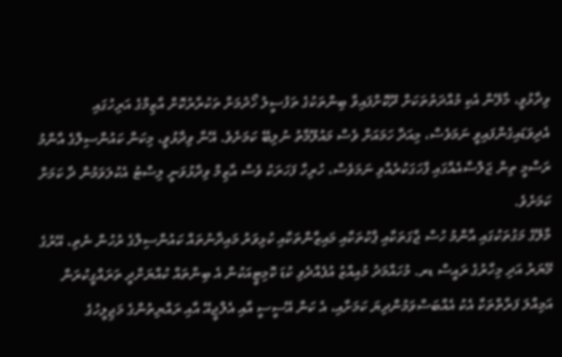ވިދާޅުވީ، މާލޭން އެކި މުއްދަތުތަކަށް ދޫކޮށްފައިވާ ބިންތަކުގެ ތަފުސީލު ހޯދުމަށް ތަކުރާރުކޮށް އާޒިމްގެ އަރިހުގައި އެދިވަޑައިގެންފައިވީ ނަމަވެސް، މިއަދާ ހަމައަށް ވެސް މައުލޫމާތު ނުލިބޭ ކަމަށެވެ. އޭނާ ވިދާޅުވީ، މިކަން ކައުންސިލްގެ އާންމު ރަސްމީ ތިން ޖަލްސާއެއްގައި ފާހަގަކުރެއްވި ނަމަވެސް، ހުރިހާ ފަހަރަކު ވެސް އާޒިމް ވިދާޅުވަނީ ލިސްޓު އެކުލަވަމުން ދާ ކަމަށް ކަމަށެވެ.
މާލޭގެ މަގުތަކުގައި އާންމު ހުސް ޖާގަތަކާއި ޕާކުތަކާއި މައިޒާންތަކާއި ކުޅިވަރު މައިދާނުތައް ކައުންސިލްގެ ރުހުން ނެތި، އޭރުގެ މޭޔަރު އަދި މިހާރުގެ ރައީސް ޑރ. މުހައްމަދު މުއިއްޒު އުފެއްދެވި ކުޑަ ކޮމިޓީއަކުން އެ ބިންތައް ކުއްޔަށްދީ ތަރައްގީކުރަން އަމިއްލަ ފަރާތްތަކާ އެކު އެއްބަސްވަމުންދިޔަ ކަމަށާއި، އެ ކަން އޭސީސީ އާއި އެލްޖީއޭ އާއި ރައްޔިތުންގެ މަޖިލީހުގެ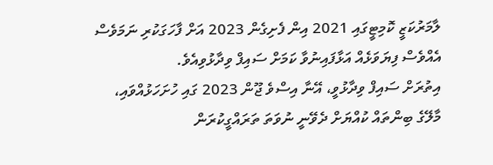ލާމަރުކަޒީ ކޮމިޓީގައި 2021 އިން ފެށިގެން 2023 އަށް ފާހަގަކުރި ނަމަވެސް އެއްވެސް ފިޔަވަޅެއް އަޅާފައިނުވާ ކަމަށް ސައިފް ވިދާޅުވިއެވެ.
އިތުރަށް ސައިފް ވިދާޅުވީ، އޭނާ އިސްވެ ޖޫން 2023 ގައި ހުށަހަޅުއްވައި، މާލޭގެ ބިންތައް ކުއްޔަށް ދެވޭނީ ނުވަތަ ތަރައްގީކުރަން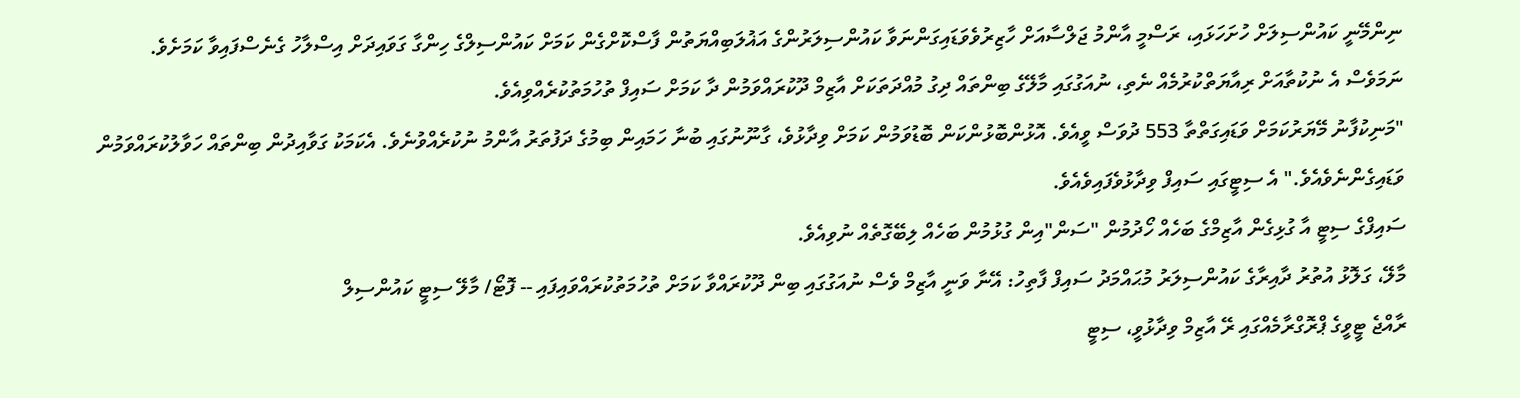ނިންމޭނީ ކައުންސިލަށް ހުށަހަޅައި، ރަސްމީ އާންމު ޖަލްސާއަށް ހާޒިރުވެވަޑައިގަންނަވާ ކައުންސިލަރުންގެ އަޣުލަބިއްޔަތުން ފާސްކޮށްގެން ކަމަށް ކައުންސިލްގެ ހިންގާ ގަވައިދަށް އިސްލާހު ގެނެސްފައިވާ ކަމަށެވެ.
ނަމަވެސް އެ ނުކުތާއަށް ރިއާޔަތްކުރުމެއް ނެތި، ނުއަގުގައި މާލޭގެ ބިންތައް ދިގު މުއްދަތަކަށް އާޒިމް ދޫކުރައްވަމުން ދާ ކަމަށް ސައިފް ތުހުމަތުކުރެއްވިއެވެ.
"މަނިކުފާނު މޭޔަރުކަމަށް ވަޑައިގަތްތާ 553 ދުވަސް ވީއެވެ. އޮޅުންބޮޅުންކަން ބޮޑުވަމުން ކަމަށް ވިދާޅުވެ، ގާނޫނުގައި ބުނާ ހަމައިން ބިމުގެ ދަފުތަރު އާންމު ނުކުރެއްވުނެވެ. އެކަމަކު ގަވާއިދުން ބިންތައް ހަވާލުކުރައްވަމުން ވަޑައިގެންނެވެއެވެ." އެ ސިޓީގައި ސައިފް ވިދާޅުވެފައިވެއެވެ.
ސައިފްގެ ސިޓީ އާ ގުޅިގެން އާޒިމްގެ ބަހެއް ހޯދުމުން "ސަން"އިން ގުޅުމުން ބަހެއް ލިބޭގޮތެއް ނުވިއެވެ.
މާލޭ، ގަލޮޅު އުތުރު ދާއިރާގެ ކައުންސިލަރު މުޙައްމަދު ސައިފް ފާތިހު: އޭނާ ވަނީ އާޒިމް ވެސް ނުއަގުގައި ބިން ދޫކުރައްވާ ކަމަށް ތުހުމަތުކުރައްވައިފައި -- ފޮޓޯ/ މާލޭ ސިޓީ ކައުންސިލް
ރާއްޖެ ޓީވީގެ ޕްރޮގްރާމެއްގައި ރޭ އާޒިމް ވިދާޅުވީ، ސިޓީ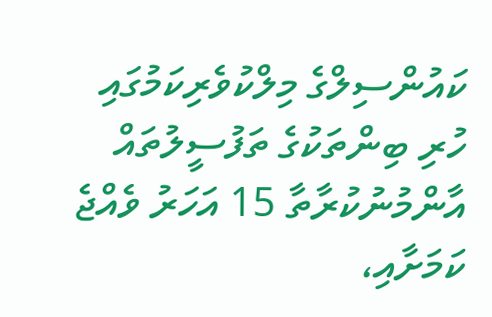ކައުންސިލްގެ މިލްކުވެރިކަމުގައި ހުރި ބިންތަކުގެ ތަފުސީލުތައް އާންމުނުކުރާތާ 15 އަހަރު ވެއްޖެ ކަމަށާއި،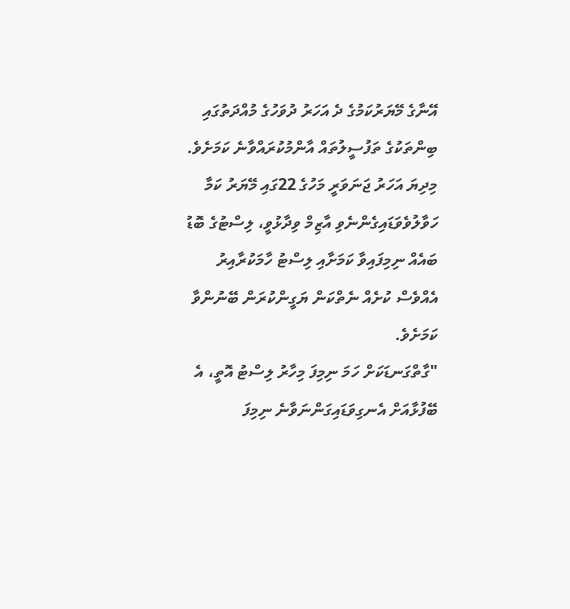އޭނާގެ މޭޔަރުކަމުގެ ދެ އަހަރު ދުވަހުގެ މުއްދަތުގައި ބިންތަކުގެ ތަފުސީލުތައް އާންމުކުރައްވާނެ ކަމަށެވެ.
މިދިޔަ އަހަރު ޖަނަވަރީ މަހުގެ 22ގައި މޭޔަރު ކަމާ ހަވާލުވެވަޑައިގެންނެވި އާޒިމް ވިދާޅުވީ، ލިސްޓުގެ ބޮޑު ބައެއް ނިމިފައިވާ ކަމަށާއި ލިސްޓު ހާމަކުރާއިރު އެއްވެސް ކުށެއް ނެތްކަން ޔަގީންކުރަން ބޭނުންވާ ކަމަށެވެ.
"ގާތްގަނޑަކަށް ހަމަ ނިމިފަ މިހާރު ލިސްޓު އޮތީ، އެ ބޭފުޅާއަށް އެނގިވަޑައިގަންނަވާނެ ނިމިފަ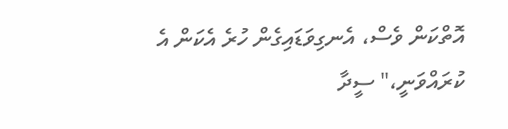އޮތްކަން ވެސް، އެނގިވަޑައިގެން ހުރެ އެކަން އެ ކުރައްވަނީ،" ސީދާ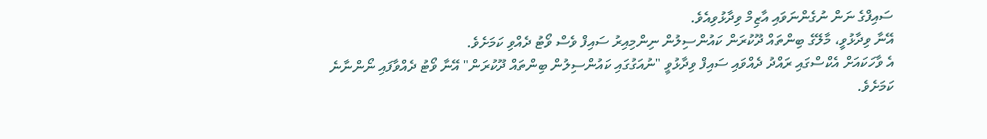ސައިފްގެ ނަން ނުގެންނަވައި އާޒިމް ވިދާޅުވިއެވެ.
އޭނާ ވިދާޅުވީ، މާލޭގެ ބިންތައް ދޫކުރަން ކައުންސިލުން ނިންމިއިރު ސައިފް ވެސް ވޯޓު ދެއްވި ކަމަށެވެ.
އެ ވާހަކައަށް އެކްސްގައި ރައްދު ދެއްވައި ސައިފް ވިދާޅުވީ "ނުއަގުގައި ކައުންސިލުން ބިންތައް ދޫކުރަން" އޭނާ ވޯޓު ދެއްވާފައި ނޯންނާނެ ކަމަށެވެ.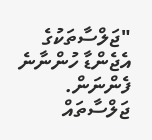"ޖަލްސާތަކުގެ އެޖެންޑާ ހުންނާނެ ފެންނަން. ޖަލްސާތައް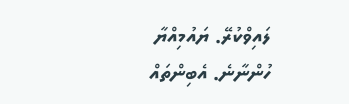ލައިވްކުރޭ. ޔައުމިއްޔާ ހުންނާނެ. އެބިންތައް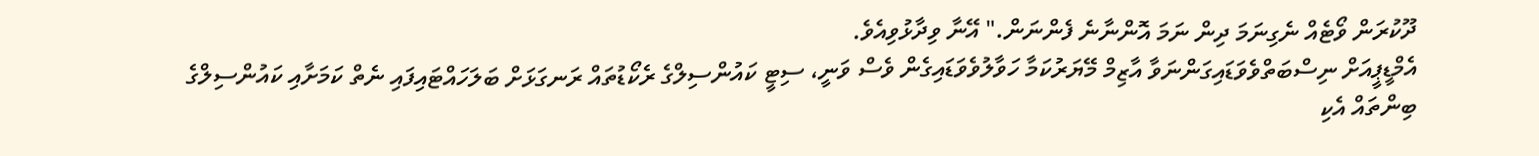ދޫކުރަން ވޯޓެއް ނެގިނަމަ ދިން ނަމަ އޮންނާނެ ފެންނަން." އޭނާ ވިދާޅުވިއެވެ.
އެމްޑީޕީއަށް ނިސްބަތްވެވަޑައިގަންނަވާ އާޒިމް މޭޔަރުކަމާ ހަވާލުވެވަޑައިގެން ވެސް ވަނީ، ސިޓީ ކައުންސިލްގެ ރެކޯޑުތައް ރަނގަޅަށް ބަލަހައްޓައިފައި ނެތް ކަމަށާއި ކައުންސިލްގެ ބިންތައް އެކި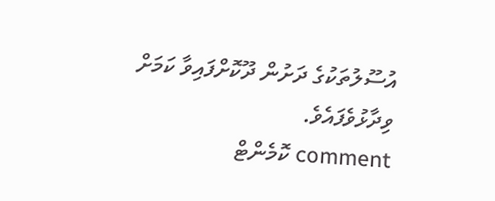އުސޫލުތަކުގެ ދަށުން ދޫކޮށްފައިވާ ކަމަށް ވިދާޅުވެފައެވެ.
comment ކޮމެންޓް